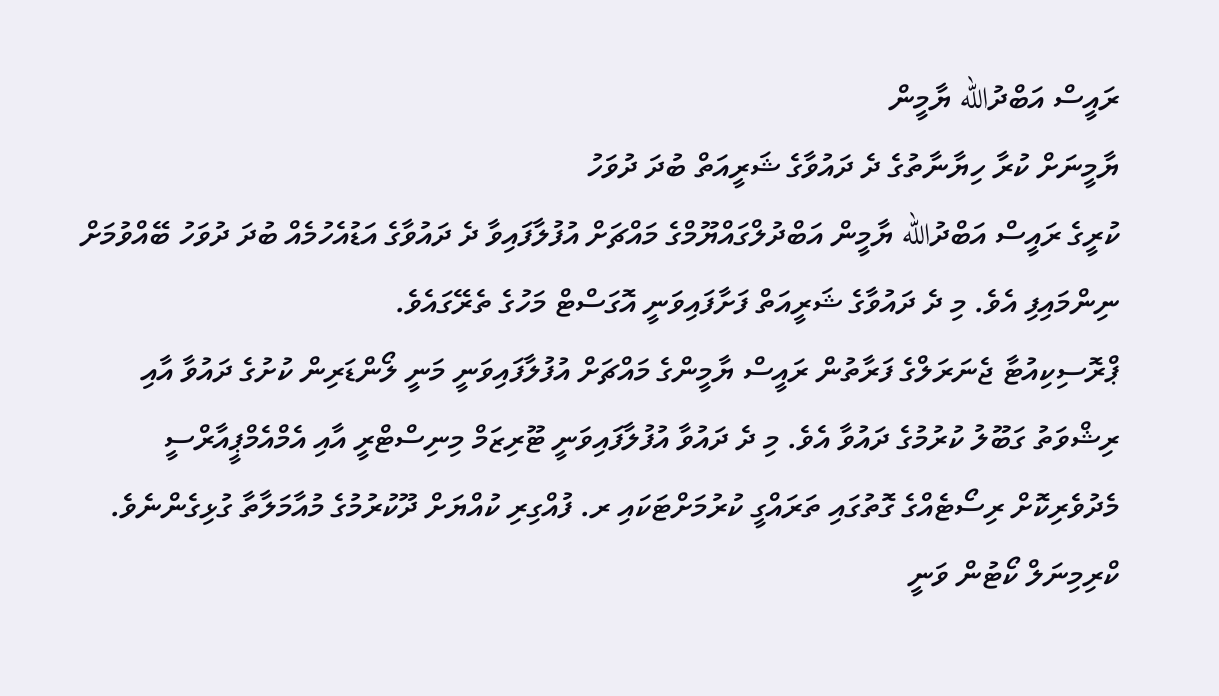ރައީސް އަބްދުالله ޔާމީން
ޔާމީނަށް ކުރާ ހިޔާނާތުގެ ދެ ދައުވާގެ ޝަރީއަތް ބުދަ ދުވަހު
ކުރީގެ ރައީސް އަބްދުالله ޔާމީން އަބްދުލްގައްޔޫމްގެ މައްޗަށް އުފުލާފައިވާ ދެ ދައުވާގެ އަޑުއެހުމެއް ބުދަ ދުވަހު ބޭއްވުމަށް ނިންމައިފި އެވެ. މި ދެ ދައުވާގެ ޝަރީއަތް ފަށާފައިވަނީ އޮގަސްޓް މަހުގެ ތެރޭގައެވެ.
ޕްރޮސިކިއުޓާ ޖެނަރަލްގެ ފަރާތުން ރައީސް ޔާމީންގެ މައްޗަށް އުފުލާފައިވަނީ މަނީ ލޯންޑަރިން ކުށުގެ ދައުވާ އާއި ރިޝްވަތު ގަބޫލު ކުރުމުގެ ދައުވާ އެވެ. މި ދެ ދައުވާ އުފުލާފައިވަނީ ޓޫރިޒަމް މިނިސްޓްރީ އާއި އެމްއެމްޕީއާރްސީ މެދުވެރިކޮށް ރިސޯޓެއްގެ ގޮތުގައި ތަރައްގީ ކުރުމަށްޓަކައި ރ. ފުއްގިރި ކުއްޔަށް ދޫކުރުމުގެ މުއާމަލާތާ ގުޅިގެންނެވެ.
ކްރިމިނަލް ކޯޓުން ވަނީ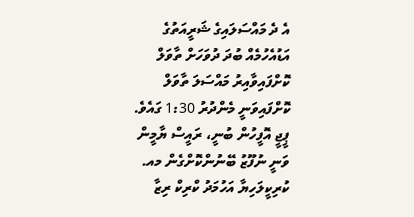އެ ދެ މައްސަލައިގެ ޝަރީއަތުގެ އަޑުއެހުމެއް ބުދަ ދުވަހަށް ތާވަލް ކޮށްފައިވާއިރު މައްސަލަ ތާވަލް ކޮށްފައިވަނީ މެންދުރު 1:30 ގައެވެ.
ޕީޖީ އޮފީހުން ބުނީ، ރައީސް ޔާމީން ވަނީ ނުފޫޒު ބޭނުންކޮށްގެން މއ. ކުރިކީލަހިޔާ އަހުމަދު ކްރިކް ރިޒާ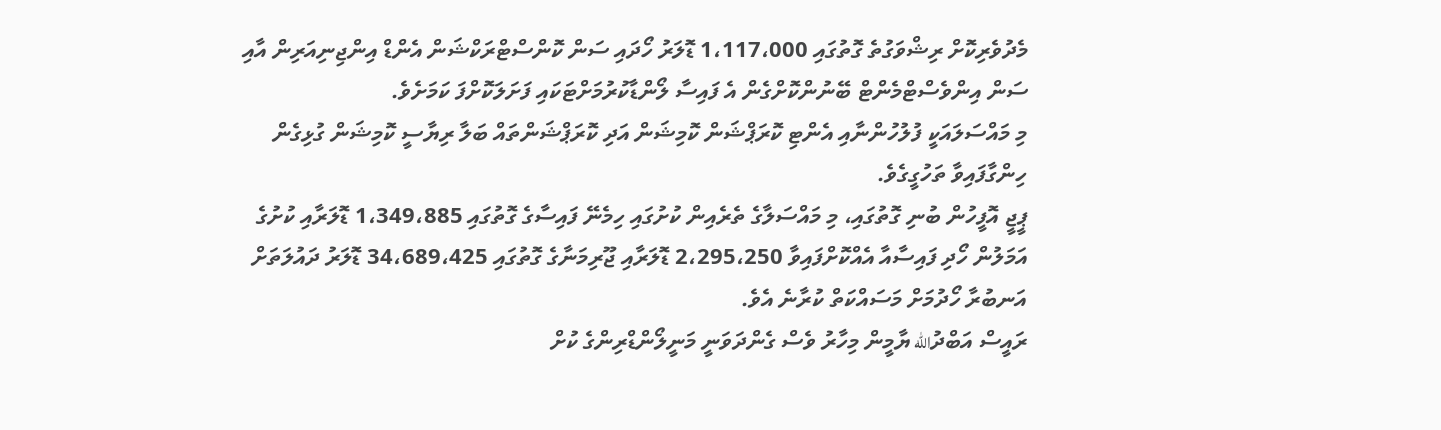މެދުވެރިކޮށް ރިޝްވަގުތެ ގޮތުގައި 1،117،000 ޑޮލަރު ހޯދައި ސަން ކޮންސްޓްރަކްޝަން އެންޑް އިންޖިނިއަރިން އާއި ސަން އިންވެސްޓްމެންޓް ބޭނުންކޮށްގެން އެ ފައިސާ ލޯންޑާކުރުމަށްޓަކައި ފަށަލަކޮށްފަ ކަމަށެވެ.
މި މައްސަލައަކީ ފުލުހުންނާއި އެންޓި ކޮރަޕްޝަން ކޮމިޝަން އަދި ކޮރަޕްޝަންތައް ބަލާ ރިޔާސީ ކޮމިޝަން ގުޅިގެން ހިންގާފައިވާ ތަހުގީގެވެ.
ޕީޖީ އޮފީހުން ބުނި ގޮތުގައި، މި މައްސަލާގެ ތެރެއިން ކުށުގައި ހިމެނޭ ފައިސާގެ ގޮތުގައި 1،349،885 ޑޮލަރާއި ކުށުގެ އަމަލުން ހޯދި ފައިސާއާ އެއްކޮށްފައިވާ 2،295،250 ޑޮލަރާއި ޖޫރިމަނާގެ ގޮތުގައި 34،689،425 ޑޮލަރު ދައުލަތަށް އަނބުރާ ހޯދުމަށް މަސައްކަތް ކުރާނެ އެވެ.
ރައީސް އަބްދުالله ޔާމީން މިހާރު ވެސް ގެންދަވަނީ މަނީލޯންޑްރިންގެ ކުށް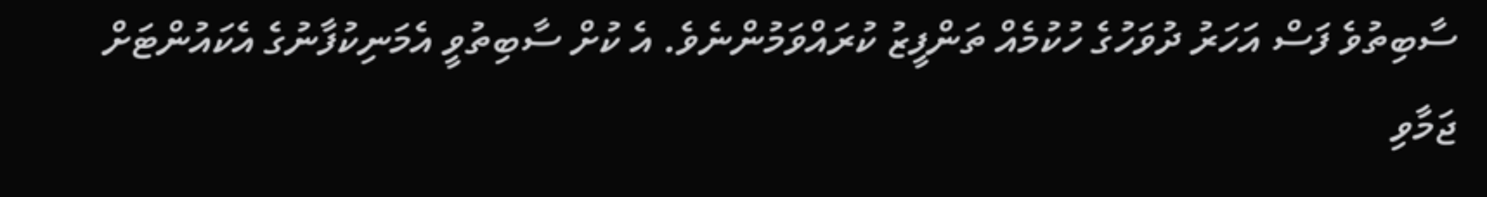ސާބިތުވެ ފަސް އަހަރު ދުވަހުގެ ހުކުމެއް ތަންފީޒު ކުރައްވަމުންނެވެ. އެ ކުށް ސާބިތުވީ އެމަނިކުފާނުގެ އެކައުންޓަށް ޖަމާވި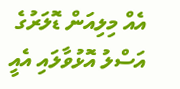އެއް މިލިއަން ޑޮލަރުގެ އަސްލު އޮޅުވާލައި އެއީ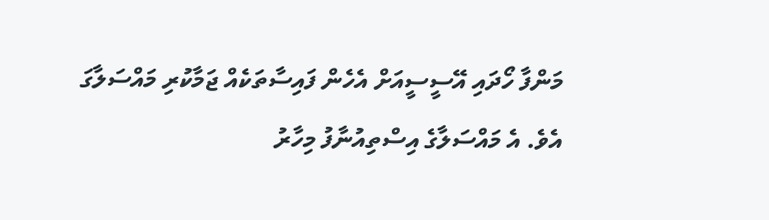މަންފާ ހޯދައި އޭސީސީއަށް އެހެން ފައިސާތަކެއް ޖަމާކުރި މައްސަލާގަ އެވެ. އެ މައްސަލާގެ އިސްތިއުނާފު މިހާރު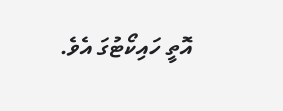އޮތީ ހައިކޯޓުގަ އެވެ.